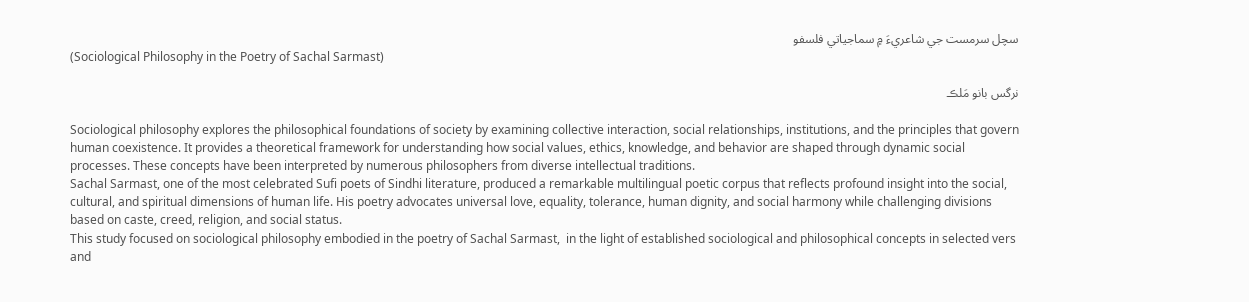سچل سرمست جي شاعريءَ ۾ سماجياتي فلسفو
(Sociological Philosophy in the Poetry of Sachal Sarmast)

نرگس بانو مَلڪ

Sociological philosophy explores the philosophical foundations of society by examining collective interaction, social relationships, institutions, and the principles that govern human coexistence. It provides a theoretical framework for understanding how social values, ethics, knowledge, and behavior are shaped through dynamic social processes. These concepts have been interpreted by numerous philosophers from diverse intellectual traditions.
Sachal Sarmast, one of the most celebrated Sufi poets of Sindhi literature, produced a remarkable multilingual poetic corpus that reflects profound insight into the social, cultural, and spiritual dimensions of human life. His poetry advocates universal love, equality, tolerance, human dignity, and social harmony while challenging divisions based on caste, creed, religion, and social status.
This study focused on sociological philosophy embodied in the poetry of Sachal Sarmast,  in the light of established sociological and philosophical concepts in selected vers and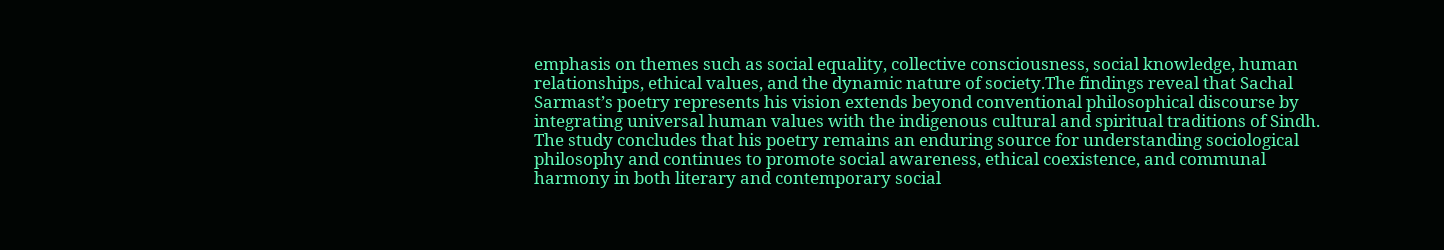emphasis on themes such as social equality, collective consciousness, social knowledge, human relationships, ethical values, and the dynamic nature of society.The findings reveal that Sachal Sarmast’s poetry represents his vision extends beyond conventional philosophical discourse by integrating universal human values with the indigenous cultural and spiritual traditions of Sindh. The study concludes that his poetry remains an enduring source for understanding sociological philosophy and continues to promote social awareness, ethical coexistence, and communal harmony in both literary and contemporary social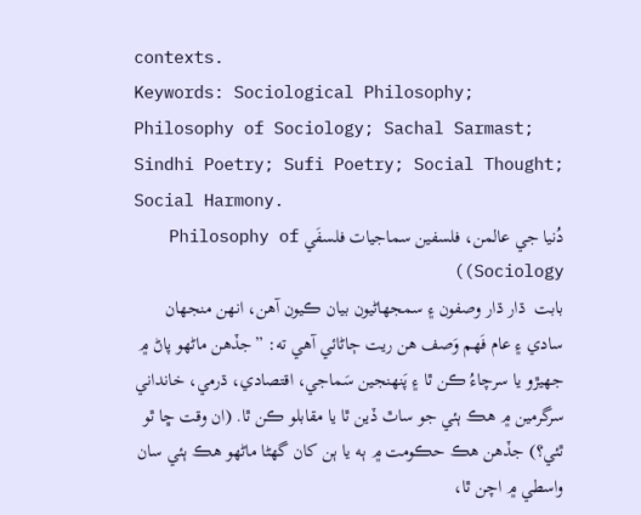contexts.
Keywords: Sociological Philosophy; Philosophy of Sociology; Sachal Sarmast; Sindhi Poetry; Sufi Poetry; Social Thought; Social Harmony.
دُنيا جي عالمن، فلسفين سماجيات فلسفَي Philosophy of Sociology))
بابت  ڌار ڌار وصفون ۽ سمجهاڻيون بيان ڪيون آھن، انھن منجهان سادي ۽ عام فَھم وَصف ھن ريت ڄاڻائي آھي ته: ”جڏھن ماڻهو پاڻ ۾ جهيڙو يا سرچاءُ ڪن ٿا ۽ پَنھنجين سَماجي، اقتصادي، ڌرمي، خانداني سرگرمين ۾ ھڪ ٻئي جو ساٿ ڏين ٿا يا مقابلو ڪن ٿا. (ان وقت ڇا ٿو ٿئي؟) جڏھن ھڪ حڪومت ۾ ٻه يا ٻن کان گهڻا ماڻهو ھڪ ٻئي سان واسطي ۾ اچن ٿا،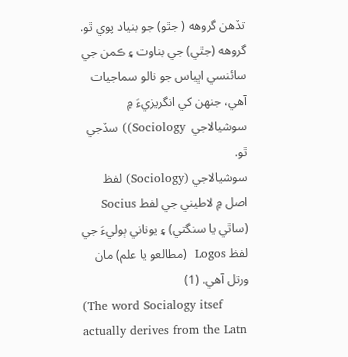تڏھن گروهه ( جٿو) جو بنياد پوي ٿو. گروهه (جٿي) جي بناوت ۽ ڪمن جي سائنسي اڀياس جو نالو سماجيات آھي، جنھن کي انگريزيءَ ۾ سوشيالاجي  Sociology)) سڏجي ٿو.
سوشيالاجي (Sociology) لفظ اصل ۾ لاطيني جي لفط Socius (ساٿي يا سنگتي) ۽ يوناني ٻوليءَ جي لفظ Logos  (مطالعو يا علم) مان ورتل آھي. (1)
(The word Socialogy itsef actually derives from the Latn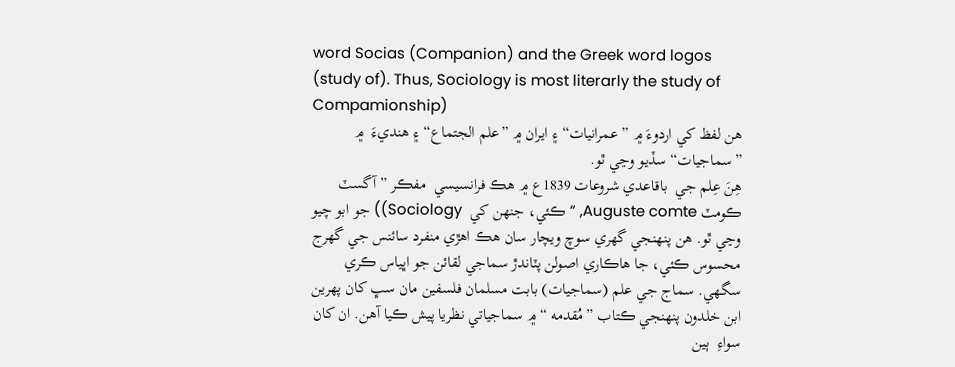word Socias (Companion) and the Greek word logos (study of). Thus, Sociology is most literarly the study of Compamionship)
ھن لفظ کي اردوءَ ۾ ” عمرانيات“ ۽ ايران ۾ ”علم الجتماع“ ۽ ھنديءَ  ۾ ”سماجيات“ سڏيو وڃي ٿو.
ھِنَ عِلم جي  باقاعدي شروعات 1839ع ۾ ھڪ فرانسيسي  مفڪر ” آگسٽ ڪومٽ Auguste comte, “ ڪئي، جنھن کي  Sociology)) جو ابو چيو وڃي ٿو. ھن پنھنجي گھري سوچ ويچار سان ھڪ اھڙي منفرد سائنس جي گهرج محسوس ڪئي، جا ھاڪاري اصولن پٽاندڙ سماجي لقائن جو اڀياس ڪري سگهي. سماج جي علم (سماجيات) بابت مسلمان فلسفين مان سڀ کان پھرين ابن خلدون پنھنجي ڪتاب ”مُقدمه “ ۾ سماجياتي نظريا پيش ڪيا آھن. ان کان سواءِ  ٻين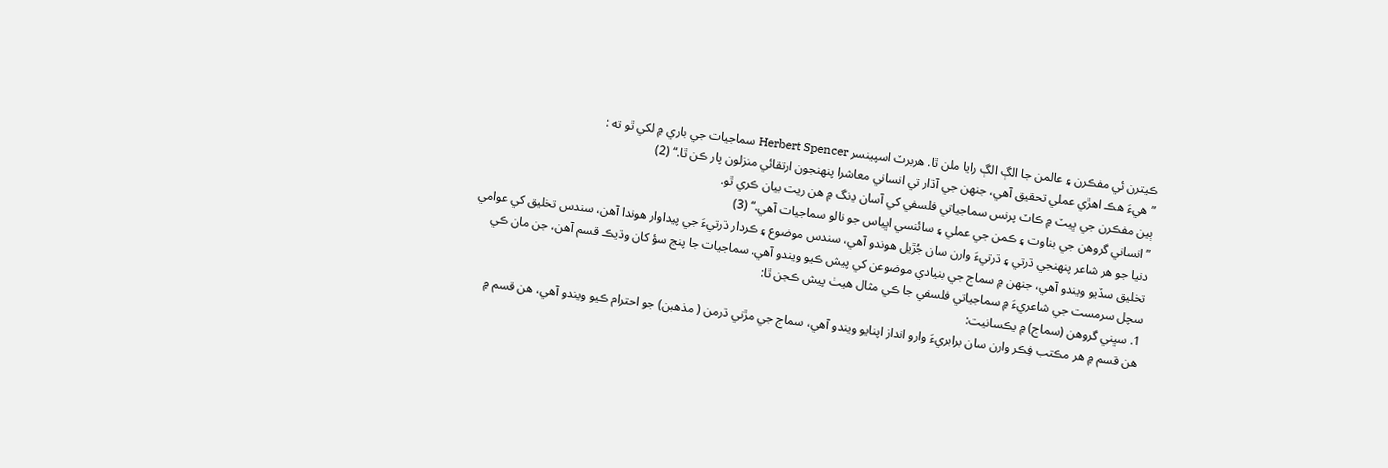ڪيترن ئي مفڪرن ۽ عالمن جا الڳ الڳ رايا ملن ٿا. ھربرٽ اسپينسر Herbert Spencer سماجيات جي باري ۾ لکي ٿو ته :
”ھيءَ ھڪ اھڙي عملي تحقيق آھي، جنھن جي آڌار تي انساني معاشرا پنھنجون ارتقائي منزلون پار ڪن ٿا.“ (2)
ٻين مفڪرن جي ڀيٽ ۾ ڪاٽ پرنس سماجياتي فلسفي کي آسان ڍنگ ۾ ھن ريت بيان ڪري ٿو.
” انساني گروھن جي بناوت ۽ ڪمن جي عملي ۽ سائنسي اڀياس جو نالو سماجيات آھي.“ (3)
دنيا جو ھر شاعر پنھنجي ڌرتي ۽ ڌرتيءَ وارن سان جُڙيل ھوندو آھي، سندس موضوع ۽ ڪردار ڌرتيءَ جي پيداوار ھوندا آھن، سندس تخليق کي عوامي تخليق سڏيو ويندو آھي، جنھن ۾ سماج جي بنيادي موضوعن کي پيش ڪيو ويندو آھي. سماجيات جا پنج سؤ کان وڌيڪ قسم آھن، جن مان ڪي سچل سرمست جي شاعريءَ ۾ سماجياتي فلسفي جا ڪي مثال ھيٺ پيش ڪجن ٿا:
1. سڀني گروھن (سماج) ۾ يڪسانيت:
ھن قسم ۾ ھر مڪتب فِڪر وارن سان برابريءَ وارو انداز اپنايو ويندو آھي، سماج جي مڙني ڌرمن ( مذھبن) جو احترام ڪيو ويندو آھي، ھن قسم ۾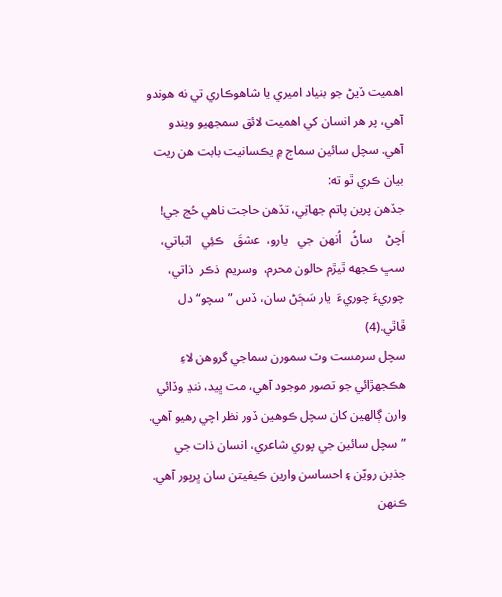اھميت ڏيڻ جو بنياد اميري يا شاھوڪاري تي نه ھوندو آھي، پر ھر انسان کي اھميت لائق سمجهيو ويندو آھي. سچل سائين سماج ۾ يڪسانيت بابت ھن ريت بيان ڪري ٿو ته:
جڏھن پرين پاتم جهاتِي، تڏھن حاجت ناھي حُج جي!
اَچڻ    ساڻُ   اُنھن  جي   يارو،  عشقَ   ڪئِي   اثباتي،
سڀ ڪجهه ٿيڙم حالون محرم،  وسريم  ذڪر  ذاتي،
چوريءَ چوريءَ  يار سَڄَڻ سان، ڏس ”سچو“ دل ڦاٿي.(4)
سچل سرمست وٽ سمورن سماجي گروھن لاءِ ھڪجھڙائي جو تصور موجود آھي، مت ڀيد، ننڍ وڏائي وارن ڳالھين کان سچل ڪوھين ڏور نظر اچي رھيو آھي. ”سچل سائين جي پوري شاعري، انسان ذات جي جذبن رويّن ۽ احساسن وارين ڪيفيتن سان ڀرپور آھي. ڪنھن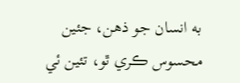به انسان جو ذھن، جئين محسوس ڪري ٿو، تئين ئي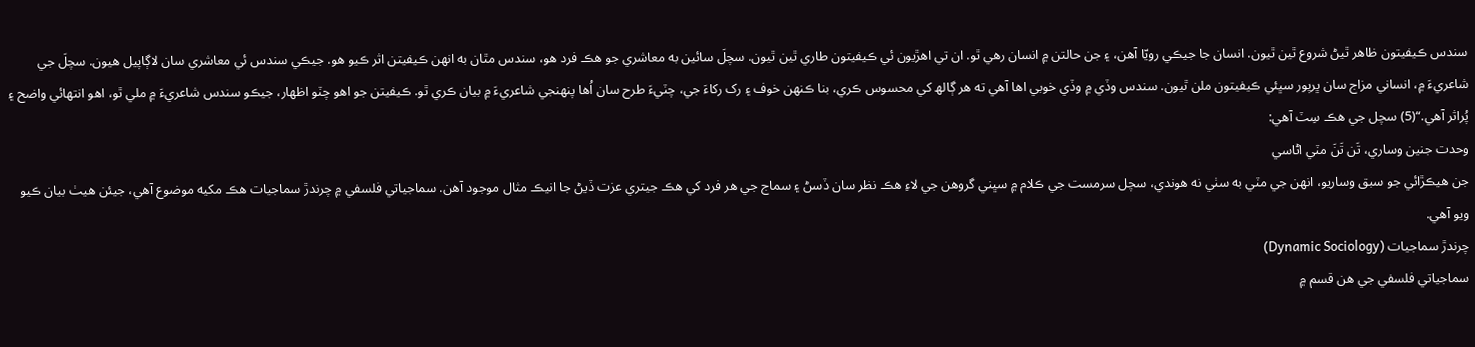سندس ڪيفيتون ظاھر ٿيڻ شروع ٿين ٿيون. انسان جا جيڪي رويّا آھن، ۽ جن حالتن ۾ انسان رھي ٿو. ان تي اھڙيون ئي ڪيفيتون طاري ٿين ٿيون. سچلَ سائين به معاشري جو ھڪ فرد ھو، سندس مٿان به انھن ڪيفيتن اثر ڪيو ھو. جيڪي سندس ئي معاشري سان لاڳاپيل ھيون. سچلَ جي شاعريءَ ۾، انساني مزاج سان ڀرپور سڀئي ڪيفيتون ملن ٿيون. سندس وڏي ۾ وڏي خوبي اھا آھي ته ھر ڳالھ کي محسوس ڪري، بنا ڪنھن خوف ۽ رک رکاءَ جي، چٽيءَ طرح سان اُھا پنھنجي شاعريءَ ۾ بيان ڪري ٿو. ڪيفيتن جو اھو چٽو اظھار، جيڪو سندس شاعريءَ ۾ ملي ٿو، اھو انتھائي واضح ۽ پُراثر آھي.“(5) سچل جي ھڪ سِٽ آھي:
وحدت جنين وساري، تَن تَنَ مٽي اڻاسي
جن ھيڪڙائي جو سبق وساريو، انھن جي مٽي به سٺي نه ھوندي، سچل سرمست جي ڪلام ۾ سڀني گروھن جي لاءِ ھڪ نظر سان ڏسڻ ۽ سماج جي ھر فرد کي ھڪ جيتري عزت ڏيڻ جا انيڪ مثال موجود آھن. سماجياتي فلسفي ۾ چرندڙ سماجيات ھڪ مکيه موضوع آھي، جيئن ھيٺ بيان ڪيو ويو آھي.
چرندڙ سماجيات (Dynamic Sociology)
سماجياتي فلسفي جي ھن قسم ۾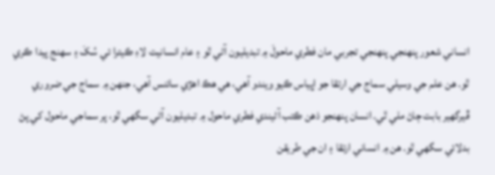انساني شعور پنھنجي پنھنجي تجربي مان فطري ماحولَ ۾ تبديليون آڻي ٿو ۽ عام انسانيت لاءِ ڪيترا ئي سُکَ ۽ سھنج پيدا ڪري ٿو. ھن علم جي وسيلي سماج جي ارتقا جو اڀياس ڪيو ويندو آھي، ھي ھڪ اھڙي سائنس آھي، جنھن ۾ سماج جي ضروري ڦيرگهير بابت ڄاڻ ملي ٿي. انسان پنھنجو ذھن ڪتب آڻيندي فطري ماحول ۾ تبديليون آڻي سگهي ٿو، پر سماجي ماحول کي پڻ بدلائي سگهي ٿو. ھن ۾ انساني ارتقا ۽ ان جي طريقن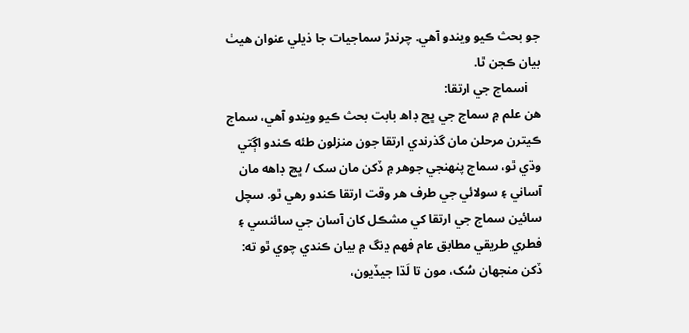جو بحث ڪيو ويندو آھي. چرندڙ سماجيات جا ذيلي عنوان ھيٺ بيان ڪجن ٿا.
    iسماج جي ارتقا:
ھن علم ۾ سماج جي ڀڃ ڊاھ بابت بحث ڪيو ويندو آھي، سماج ڪيترن مرحلن مان گذرندي ارتقا جون منزلون طئه ڪندو اڳتي وڌي ٿو، سماج پنھنجي جوھر ۾ ڏکن مان سک / ڀڃ ڊاهه مان آساني ۽ سولائي جي طرف ھر وقت ارتقا ڪندو رھي ٿو. سچل سائين سماج جي ارتقا کي مشڪل کان آسان جي سائنسي ۽ فطري طريقي مطابق عام فھم ڍنگ ۾ بيان ڪندي چوي ٿو ته:
ڏکن منجهان سُک، مون تا لَڌا جيڏيون،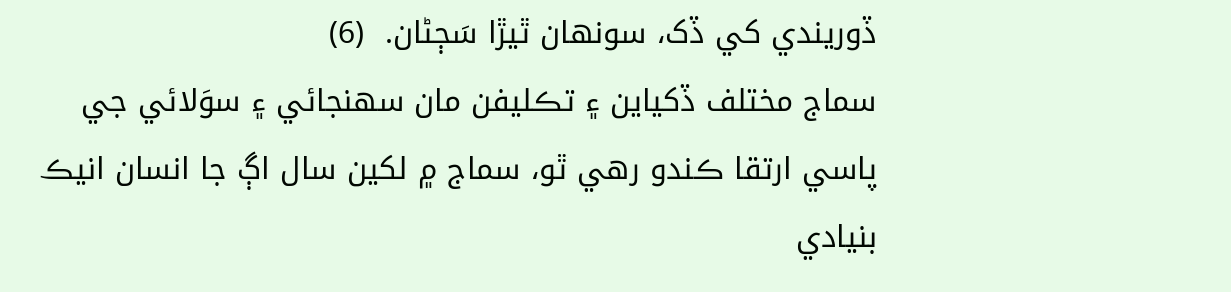ڏوريندي کي ڏک، سونھان ٿيڙا سَڄڻان.  (6)
سماج مختلف ڏکياين ۽ تڪليفن مان سھنجائي ۽ سوَلائي جي پاسي ارتقا ڪندو رھي ٿو، سماج ۾ لکين سال اڳ جا انسان انيڪ بنيادي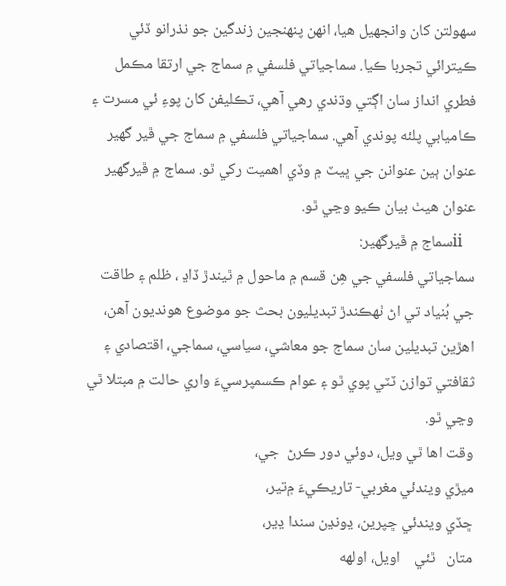سھولتن کان وانجهيل ھيا، انھن پنھنجين زندگين جو نذرانو ڏئي ڪيترائي تجربا ڪيا. سماجياتي فلسفي ۾ سماج جي ارتقا مڪمل فطري انداز سان اڳتي وڌندي رھي آھي، تڪليفن کان پوءِ ئي مسرت ۽ ڪاميابي پلئه پوندي آھي. سماجياتي فلسفي ۾ سماج جي ڦير گهير عنوان ٻين عنوانن جي ڀيٽ ۾ وڏي اھميت رکي ٿو. سماج ۾ ڦيرگهير عنوان ھيٺ بيان ڪيو وڃي ٿو.
   iiسماج ۾ ڦيرگهير:
سماجياتي فلسفي جي ھِن قسم ۾ ماحول ۾ ٿيندڙ ڏاڍ ، ظلم ۽ طاقت جي بُنياد تي اڻ ٺھڪندڙ تبديليون بحث جو موضوع ھونديون آھن، اھڙين تبديلين سان سماج جو معاشي، سياسي، سماجي، اقتصادي ۽ ثقافتي توازن ٽٽي پوي ٿو ۽ عوام ڪسمپرسيءَ واري حالت ۾ مبتلا ٿي وڃي ٿو.
وقت اھا ٿي ويل، دوئي دور ڪرڻ  جي،
ميڙي ويندئي مغربي- تاريڪيءَ ۾تير،
ڇڏي ويندئي ڇپرين، ڍونڍن سندا ڍير،
متان   ٿئي    اويل، اولهه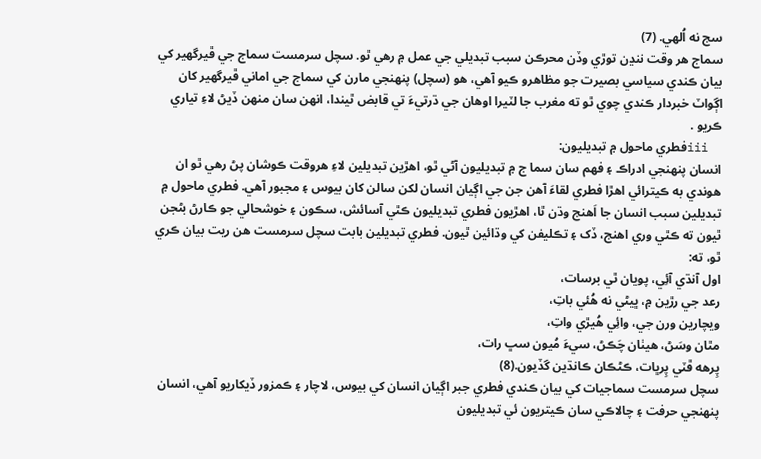سج نه اُلھي. (7)
سماج ھر وقت ننڍن توڙي وڏن محرڪن سبب تبديلي جي عمل ۾ رھي ٿو. سچل سرمست سماج جي ڦيرگهير کي بيان ڪندي سياسي بصيرت جو مظاھرو ڪيو آھي، ھو (سچل) پنھنجي مارن کي سماج جي اماني ڦيرگهير کان اڳواٽ خبردار ڪندي چوي ٿو ته مغرب جا لٽيرا اوھان جي ڌرتيءَ تي قابض ٿيندا، انھن سان منھن ڏيڻ لاءِ تياري ڪريو .
  iiiفطري ماحول ۾ تبديليون:
انسان پنھنجي ادراڪ ۽ فھم سان سما ج ۾ تبديليون آڻي ٿو، اھڙين تبديلين لاءِ ھروقت ڪوشان پڻ رھي ٿو ان ھوندي به ڪيترائي اھڙا فطري لقاءَ آھن جن جي اڳيان انسان لکن سالن کان بيوس ۽ مجبور آھي. فطري ماحول ۾ تبديلين سبب انسان جا اَھنج وڌن ٿا، اھڙيون فطري تبديليون ڪٿي آسائش، سڪون ۽ خوشحالي جو ڪارڻ بڻجن ٿيون ته ڪٿي وري اھنج، ڏک ۽ تڪليفن کي وڌائين ٿيون. فطري تبديلين بابت سچل سرمست ھن ريت بيان ڪري ٿو، ته:
اول آنڌي آئِي، پويان ٿي برسات،
رعد جي رڙين ۾، ڀيڻي نه ھُئي باتِ،
ويچارين ورن جي، وائِي ھُيڙي واتِ،
مٿان وسَڻ، ھيٺان چَڪڻ، سيءَ مُيون سڀ رات،
پِرهه ڦٽي پِرڀات، ڪڻڪان ڪانڌين گڏيون.(8)
سچل سرمست سماجيات کي بيان ڪندي فطري جبر اڳيان انسان کي بيوس، لاچار ۽ ڪمزور ڏيکاريو آھي، انسان پنھنجي حرفت ۽ چالاڪي سان ڪيتريون ئي تبديليون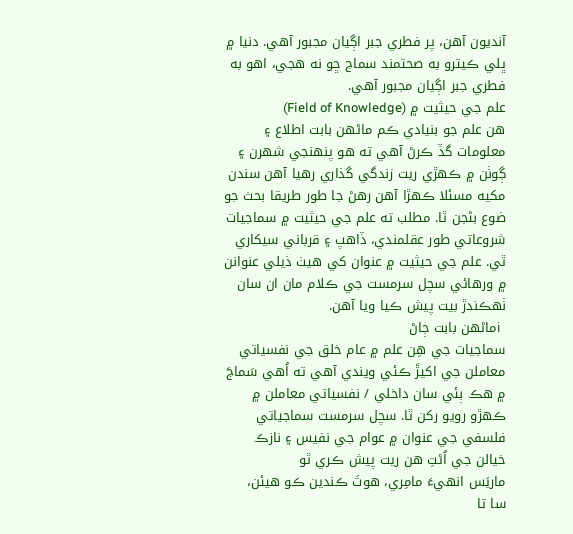آنديون آھن، پر فطري جبر اڳيان مجبور آھي. دنيا ۾ ڀلي ڪيترو به صحتمند سماج ڇو نه ھجي، اھو به فطري جبر اڳيان مجبور آھي.
علم جي حيثيت ۾ (Field of Knowledge)
ھن علم جو بنيادي ڪم ماڻھن بابت اطلاع ۽ معلومات گڏ ڪرڻ آھي ته ھو پنھنجي شھرن ۽ ڳوٺن ۾ ڪھڙي ريت زندگي گذاري رھيا آھن سندن مکيه مسئلا ڪھڙا آھن رھڻ جا طور طريقا بحث جو  ضوع بڻجن ٿا. مطلب ته علم جي حيثيت ۾ سماجيات شروعاتي طور عقلمندي، ڏاھپ ۽ قرباني سيکاري ٿي. علم جي حيثيت ۾ عنوان کي ھيٺ ذيلي عنوانن ۾ ورھائي سچل سرمست جي ڪلام مان ان سان ٺھڪندڙ بيت پيش ڪيا ويا آھن.
  iماڻھن بابت ڄاڻ
سماجيات جي ھِن علم ۾ عام خلق جي نفسياتي معاملن جي اکيڙَ ڪئي ويندي آھي ته اُھي سَماجَ ۾ ھڪ ٻئي سان داخلي / نفسياتي معاملن ۾ ڪھڙو رويو رکن ٿا. سچل سرمست سماجياتي فلسفي جي عنوان ۾ عوام جي نفيس ۽ نازڪ خيالن جي اُڻتِ ھن ريت پيش ڪري ٿو
ماريَس انھيءَ مامِري، ھوتَ ڪندين ڪو ھيئن،
سا تا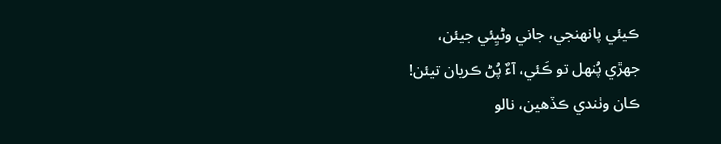ڪيئي پانھنجي، جاني وڻيِئي جيئن،
جھڙي پُنھل تو ڪَئي، آءٌ پُڻ ڪريان تيئن!
ڪان وٺندي ڪڏھين، نالو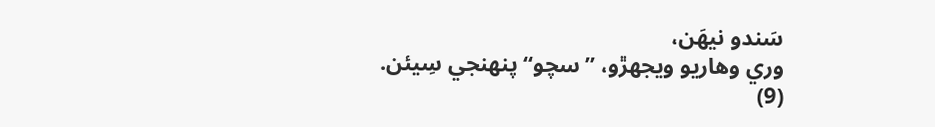سَندو نيھَن،
وري وھاريو ويجهڙو، ”سچو“ پنھنجي سِيئن. (9)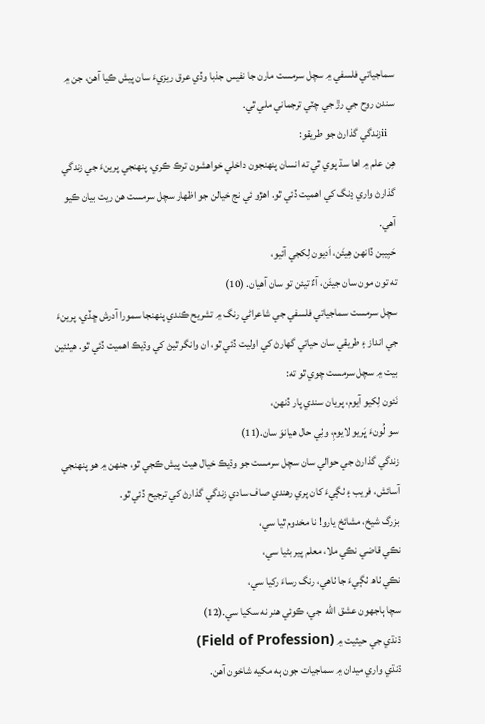سماجياتي فلسفي ۾ سچل سرمست مارن جا نفيس جذبا وڏي عرق ريزيءَ سان پيش ڪيا آھن، جن ۾ سندن روح جي رڙ جي چٽي ترجماني ملي ٿي.
  iiزندگي گذارڻ جو طريقو:
ھِن علم ۾ اھا سڌ پوي ٿي ته انسان پنھنجون داخلي خواھشون ترڪ ڪري، پنھنجي پرينءَ جي زندگي گذارڻ واري ڍنگ کي اھميت ڏئي ٿو. اھڙو ئي نج خيالن جو اظھار سچل سرمست ھن ريت بيان ڪيو آھي.
حَبِيبن ڏانھن ھِيئَن، اَديون لِکجي آئيو،
ته تون مون سان جيئَن، آءٌ تيئن تو سان آھيان. (10)
سچل سرمست سماجياتي فلسفي جي شاعراڻي رنگ ۾ تشريح ڪندي پنھنجا سمورا آدرش ڇڏي، پرينءَ جي انداز ۽ طريقي سان حياتي گهارڻ کي اوليت ڏئي ٿو، ان وانگر ٿيڻ کي وڌيڪ اھميت ڏئي ٿو. ھيٺئين بيت ۾ سچل سرمست چوي ٿو ته:
نَئون لِکيو آيوم، پريان سندي پار ڏنھن،
سو لُونءَ ڀَريو لايومِ، وٺِي حال ھيانوَ سان.(11)
زندگي گذارڻ جي حوالي سان سچل سرمست جو وڌيڪ خيال ھيٺ پيش ڪجي ٿو، جنھن ۾ ھو پنھنجي آسائش، فريب ۽ ٺڳيءَ کان پري رھندي صاف سادي زندگي گذارڻ کي ترجيح ڏئي ٿو.
بزرگ شيخ، مشائخ يارو! نا مخدوم ٿيا سي،
نڪي قاضي نڪي ملا، معلم پير بڻيا سي،
نڪي ٺاھ ٺڳيءَ جا ٺاھي، رنگ رساءَ رکيا سي،
سچا ٻاجهون عشق الله  جي، ڪوئي ھنر نه سکيا سي.(12)
ڌنڌي جي حيثيت ۾ (Field of Profession)
ڌنڌي واري ميدان ۾ سماجيات جون ٻه مکيه شاخون آھن.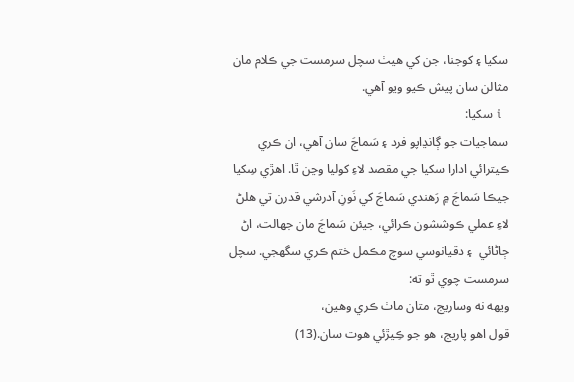سکيا ۽ کوجنا، جن کي ھيٺ سچل سرمست جي ڪلام مان مثالن سان پيش ڪيو ويو آھي.
  i سکيا:
سماجيات جو ڳانڍاپو فرد ۽ سَماجَ سان آھي، ان ڪري ڪيترائي ادارا سکيا جي مقصد لاءِ کوليا وڃن ٿا. اھڙي سِکيا جيڪا سَماجَ ۾ رَھندي سَماجَ کي نَونِ آدرشي قدرن تي ھلڻ لاءِ عملي ڪوششون ڪرائي، جيئن سَماجَ مان جھالت، اڻ ڄاڻائي  ۽ دقيانوسي سوچ مڪمل ختم ڪري سگهجي. سچل سرمست چوي ٿو ته:
ويھه نه وساريج، متان ماٺ ڪري وھين،
قول اھو پاريج، ھو جو ڪِيڙئي ھوت سان.(13)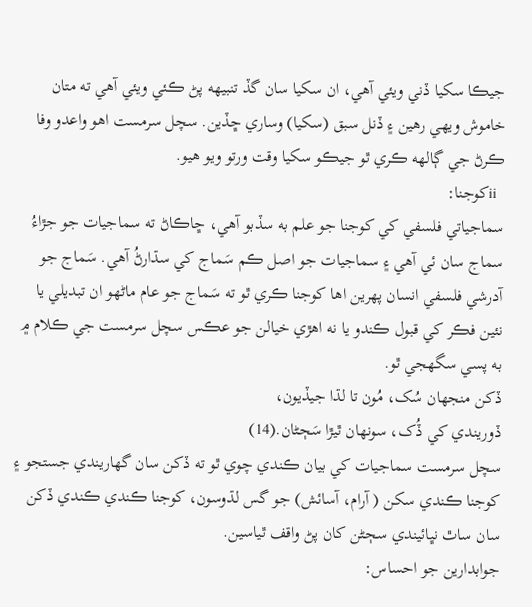جيڪا سکيا ڏني ويئي آھي، ان سکيا سان گڏ تنبيھه پڻ ڪئي ويئي آھي ته متان خاموش ويھي رھين ۽ ڏنل سبق (سکيا) وساري ڇڏين. سچل سرمست اھو واعدو وفا ڪرڻ جي ڳالهه ڪري ٿو جيڪو سکيا وقت ورتو ويو ھيو.
  iiکوجنا:
سماجياتي فلسفي کي کوجنا جو علم به سڏبو آھي، ڇاڪاڻ ته سماجيات جو جڙاءُ سماج سان ئي آھي ۽ سماجيات جو اصل ڪم سَماج کي سڌارڻُ آھي. سَماج جو آدرشي فلسفي انسان پھرين اھا کوجنا ڪري ٿو ته سَماج جو عام ماڻھو ان تبديلي يا نئين فڪر کي قبول ڪندو يا نه اھڙي خيالن جو عڪس سچل سرمست جي ڪلام ۾ به پسي سگهجي ٿو.
ڏکن منجهان سُک، مُون تا لڌا جيڏيون،
ڏوريندي کي ڏُک، سونھان ٿيڙا سَڄڻان.(14)
سچل سرمست سماجيات کي بيان ڪندي چوي ٿو ته ڏکن سان گهاريندي جستجو ۽ کوجنا ڪندي سکن ( آرام، آسائش) جو گس لڌوسون، کوجنا ڪندي ڪندي ڏکن سان ساٿ نڀائيندي سڄڻن کان پڻ واقف ٿياسين.
جوابدارين جو احساس: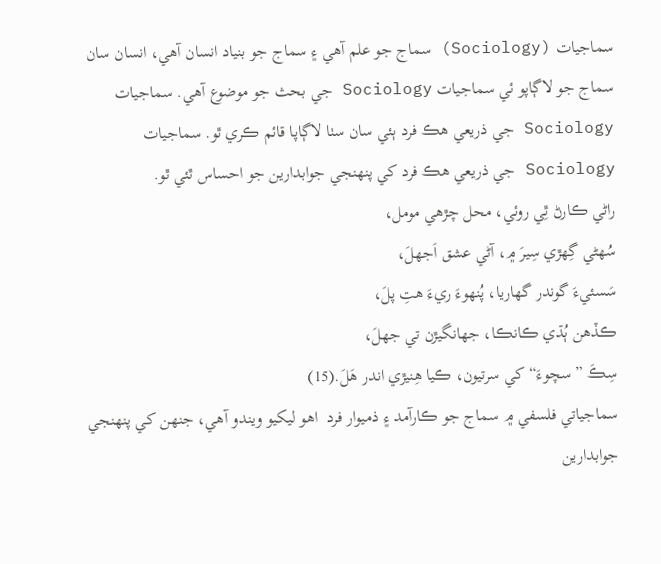سماجيات (Sociology) سماج جو علم آھي ۽ سماج جو بنياد انسان آھي، انسان سان سماج جو لاڳاپو ئي سماجيات Sociology جي بحث جو موضوع آھي. سماجيات Sociology جي ذريعي ھڪ فرد ٻئي سان سٺا لاڳاپا قائم ڪري ٿو. سماجيات Sociology جي ذريعي ھڪ فرد کي پنھنجي جوابدارين جو احساس ٿئي ٿو.
راڻي ڪارڻ ٿِي روئي، محل چڙھي مومل،
سُھڻي گِهڙي سِيرَ ۾، آڻي عشق اَجهلَ،
سَسئيءَ گوندر گهاريا، پُنھوءَ ريءَ ھتِ پلَ،
ڪڏھن ٻُڌي ڪانڪا، جهانگيڙن تي جهلَ،
سِڪَ ”سچوءَ“ کي سرتيون، ڪيا ھِنيڙي اندر ھَلَ.(15)
سماجياتي فلسفي ۾ سماج جو ڪارآمد ۽ ذميوار فرد  اھو ليکيو ويندو آھي، جنھن کي پنھنجي جوابدارين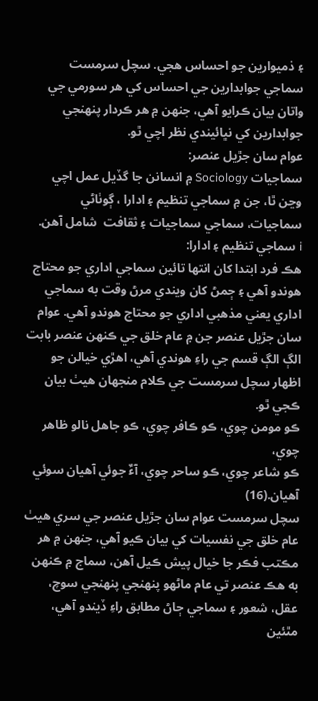۽ ذميوارين جو احساس ھجي. سچل سرمست سماجي جوابدارين جي احساس کي ھر سورمي جي واتان بيان ڪرايو آھي، جنھن ۾ ھر ڪردار پنھنجي جوابدارين کي نڀائيندي نظر اچي ٿو.
عوام سان جڙيل عنصر:
سماجيات Sociology ۾ انسانن جا گڏيل عمل اچي وڃن ٿا، جن ۾ سماجي تنظيم ۽ ادارا ، ڳوٺاڻي سماجيات، سماجي سماجيات ۽ ثقافت  شامل آھن.
i سماجي تنظيم ۽ ادارا:
ھڪ فرد ابتدا کان انتھا تائين سماجي اداري جو محتاج ھوندو آھي ۽ ڄمڻ کان ويندي مرڻ وقت به سماجي اداري يعني مذھبي اداري جو محتاج ھوندو آھي. عوام سان جڙيل عنصر جن ۾ عام خلق جي ڪنھن عنصر بابت الڳ الڳ قسم جي راءِ ھوندي آھي، اھڙي خيالن جو اظھار سچل سرمست جي ڪلام منجهان ھيٺ بيان ڪجي ٿو.
ڪو مومن چوي، ڪو ڪافر چوي، ڪو جاھل نالو ظاھر چوي،
ڪو شاعر چوي، ڪو ساحر چوي، آءٌ جوئي آھيان سوئي آھيان.(16)
سچل سرمست عوام سان جڙيل عنصر جي سري ھيٺ عام خلق جي نفسيات کي بيان ڪيو آھي، جنھن ۾ ھر مڪتب فڪر جا خيال پيش ڪيل آھن، سماج ۾ ڪنھن به ھڪ عنصر تي عام ماڻھو پنھنجي پنھنجي سوچ، عقل، شعور ۽ سماجي ڄاڻ مطابق راءِ ڏيندو آھي، مٿئين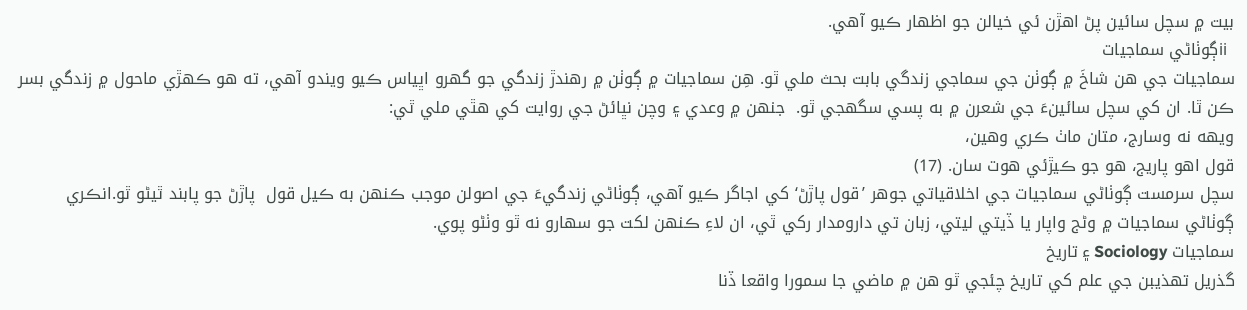بيت ۾ سچل سائين پڻ اھڙن ئي خيالن جو اظھار ڪيو آھي.
  iiڳوٺاڻي سماجيات
سماجيات جي ھن شاخَ ۾ ڳوٺن جي سماجي زندگي بابت بحث ملي ٿو. ھِن سماجيات ۾ ڳوٺن ۾ رھندڙ زندگي جو گھرو اڀياس ڪيو ويندو آھي، ته ھو ڪھڙي ماحول ۾ زندگي بسر ڪن ٿا. ان کي سچل سائينءَ جي شعرن ۾ به پسي سگھجي ٿو.  جنھن ۾ وعدي ۽ وچن نڀائڻ جي روايت کي ھٿي ملي ٿي:
ويھه نه وسارج، متان ماٺ ڪري وھين،
قول اھو پاريج، ھو جو ڪيڙئي ھوت سان. (17)
سچل سرمست ڳوٺاڻي سماجيات جي اخلاقياتي جوھر ’قول پاڙڻ‘ کي اجاگر ڪيو آھي، ڳوٺاڻي زندگيءَ جي اصولن موجب ڪنھن به ڪيل قول  پاڙڻ جو پابند ٿيڻو ٿو.انڪري ڳوٺاڻي سماجيات ۾ وڻج واپار يا ڏيتي ليتي، زبان تي دارومدار رکي ٿي، ان لاءِ ڪنھن لکت جو سھارو نه ٿو وٺڻو پوي.
سماجيات Sociology ۽ تاريخ
گذريل تھذيبن جي علم کي تاريخ چئجي ٿو ھن ۾ ماضي جا سمورا واقعا ڏنا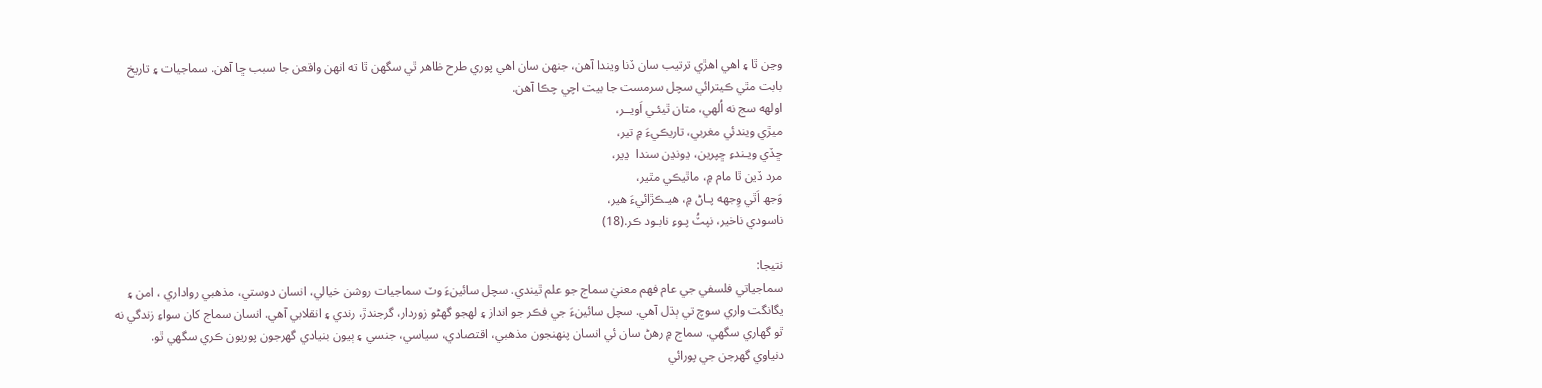وڃن ٿا ۽ اھي اھڙي ترتيب سان ڏنا ويندا آھن، جنھن سان اھي پوري طرح ظاھر ٿي سگهن ٿا ته انھن واقعن جا سبب ڇا آھن. سماجيات ۽ تاريخ بابت مٿي ڪيترائي سچل سرمست جا بيت اچي چڪا آھن.
اولهه سج نه اُلھي، متان ٿيئـي اَويــر،
ميڙي ويندئي مغربي، تاريڪيءَ ۾ تير،
ڇڏي ويـندءِ ڇپرين، ڍونڍن سندا  ڍير،
مرد ڏين ٿا مام ۾، ماٿيڪي مٿير،
وَجھ اَٿي وِجهه پـاڻ ۾، ھيـڪڙائيءَ ھير،
ناسودي ناخير، نپٽُ پـوءِ نابـود ڪر.(18)

نتيجا:
سماجياتي فلسفي جي عام فھم معنيٰ سماج جو علم ٿيندي. سچل سائينءَ وٽ سماجيات روشن خيالي، انسان دوستي، مذھبي رواداري ، امن ۽ يگانگت واري سوچ تي ٻڌل آھي. سچل سائينءَ جي فڪر جو انداز ۽ لھجو گهڻو زوردار، گرجندڙ، رندي ۽ انقلابي آھي. انسان سماج کان سواءِ زندگي نه ٿو گهاري سگهي. سماج ۾ رھڻ سان ئي انسان پنھنجون مذھبي، اقتصادي، سياسي، جنسي ۽ ٻيون بنيادي گهرجون پوريون ڪري سگهي ٿو.
دنياوي گهرجن جي پورائي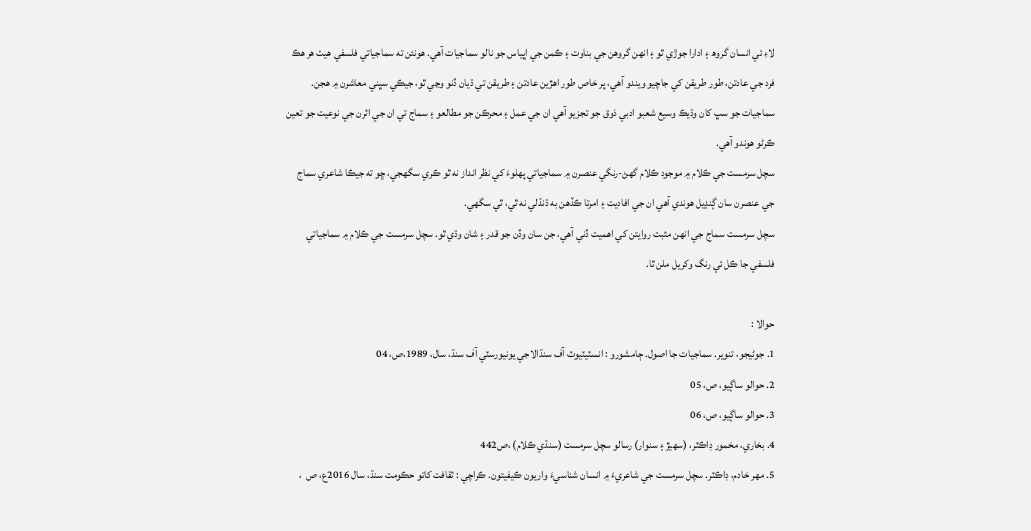لاءِ ئي انسان گروھ ۽ ادارا جوڙي ٿو ۽ انھن گروھن جي بناوت ۽ ڪمن جي اڀياس جو نالو سماجيات آھي. ھونئن ته سماجياتي فلسفي ھيٺ ھر ھڪ فرد جي عادتن، طور طريقن کي جاچيو ويندو آھي، پر خاص طور اھڙين عادتن ۽ طريقن تي ڌيان ڏنو وڃي ٿو، جيڪي سڀني معاشرن ۾ ھجن.
سماجيات جو سڀ کان وڌيڪ وسيع شعبو ادبي ذوق جو تجزيو آھي ان جي عمل ۽ محرڪن جو مطالعو ۽ سماج تي ان جي اثرن جي نوعيت جو تعين ڪرڻو ھوندو آھي.
سچل سرمست جي ڪلام ۾ موجود ڪلام گهڻ-رنگي عنصرن ۾ سماجياتي پھلوءَ کي نظر انداز نه ٿو ڪري سگهجي، ڇو ته جيڪا شاعري سماج جي عنصرن سان ڳنڍيل ھوندي آھي ان جي افاديت ۽ امرتا ڪڏھن به ڌنڌلي نه ٿي، ٿي سگهي.
سچل سرمست سماج جي انھن مثبت روايتن کي اھميت ڏني آھي، جن سان وڏن جو قدر ۽ شان وڌي ٿو. سچل سرمست جي ڪلام ۾ سماجياتي فلسفي جا ڪل ئي رنگ وکريل ملن ٿا.

حوالا :
1. جوڻيجو، تنوير. سماجيات جا اصول. ڄامشورو : انسٽيٽيوٽ آف سنڌالاجي يونيورسٽي آف سنڌ، سال، 1989،ص، 04
2. حوالو ساڳيو، ص، 05
3. حوالو ساڳيو، ص، 06
4. بخاري، مخمور ڊاڪٽر، (سھيڙ ۽ سنوار) رسالو سچل سرمست (سنڌي ڪلام) ،ص442
5. مھر خادم، ڊاڪٽر. سچل سرمست جي شاعريءَ ۾ انسان شناسيءَ واريون ڪيفيتون. ڪراچي : ثقافت کاتو حڪومت سنڌ، سال 2016ع، ص  ،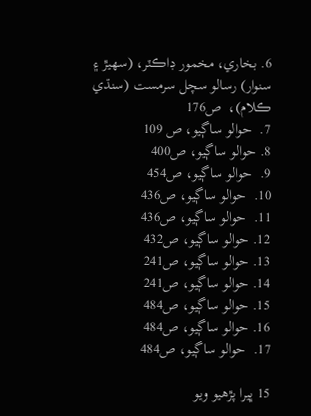6. بخاري، مخمور ڊاڪٽر، (سھيڙ ۽ سنوار) رسالو سچل سرمست (سنڌي ڪلام)،  ص176
7.  حوالو ساڳيو، ص 109
8. حوالو ساڳيو، ص400
9.  حوالو ساڳيو، ص454
10.  حوالو ساڳيو، ص436
11.  حوالو ساڳيو، ص436
12. حوالو ساڳيو، ص432
13. حوالو ساڳيو، ص241
14. حوالو ساڳيو، ص241
15. حوالو ساڳيو، ص484
16. حوالو ساڳيو، ص484
17.  حوالو ساڳيو، ص484

15 ڀيرا پڙهيو ويو